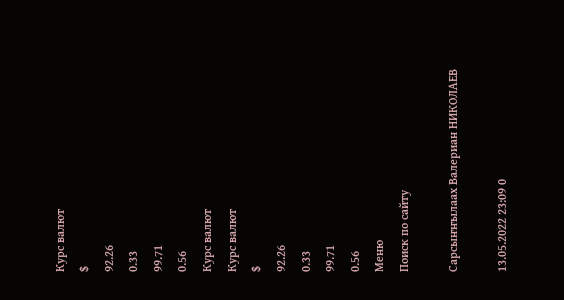Курс валют
$
92.26
0.33
99.71
0.56
Курс валют
Курс валют
$
92.26
0.33
99.71
0.56
Меню
Поиск по сайту

Сарсыҥҥылаах Валериан НИКОЛАЕВ

13.05.2022 23:09 0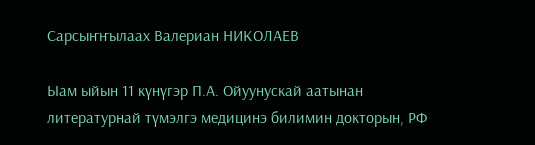Сарсыҥҥылаах Валериан НИКОЛАЕВ

Ыам ыйын 11 күнүгэр П.А. Ойуунускай аатынан литературнай түмэлгэ медицинэ билимин докторын, РФ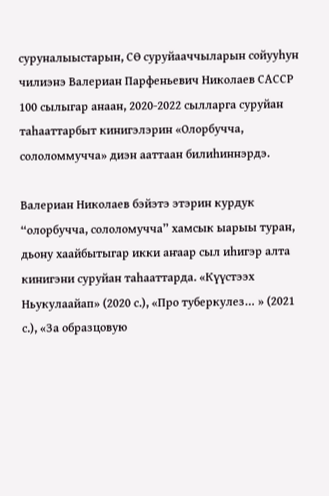суруналыыстарын, СӨ суруйааччыларын сойууһун чилиэнэ Валериан Парфеньевич Николаев САССР 100 сылыгар анаан, 2020-2022 сылларга суруйан таһааттарбыт кинигэлэрин «Олорбучча, сололоммучча» диэн ааттаан билиһиннэрдэ.

Валериан Николаев бэйэтэ этэрин курдук “олорбучча, сололомучча” хамсык ыарыы туран, дьону хаайбытыгар икки аҥаар сыл иһигэр алта кинигэни суруйан таһааттарда. «Күүстээх Ньукулаайап» (2020 с.), «Про туберкулез… » (2021 с.), «За образцовую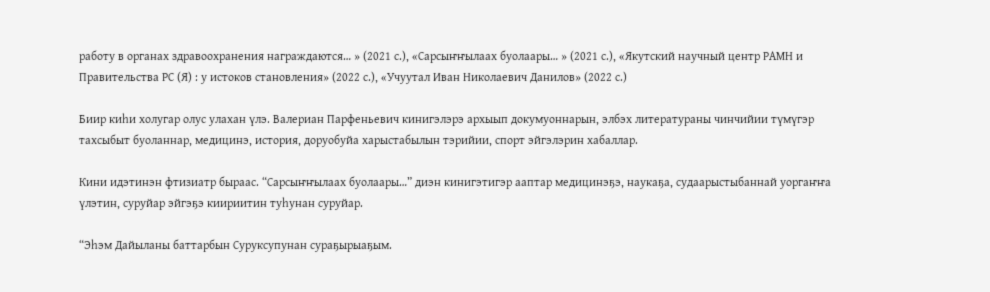работу в органах здравоохранения награждаются… » (2021 с.), «Сарсыҥҥылаах буолаары… » (2021 с.), «Якутский научный центр РАМН и Правительства РС (Я) : у истоков становления» (2022 с.), «Учуутал Иван Николаевич Данилов» (2022 с.)

Биир киһи холугар олус улахан үлэ. Валериан Парфеньевич кинигэлэрэ архыып докумуоннарын, элбэх литератураны чинчийии түмүгэр тахсыбыт буоланнар, медицинэ, история, доруобуйа харыстабылын тэрийии, спорт эйгэлэрин хабаллар.

Кини идэтинэн фтизиатр быраас. “Сарсыҥҥылаах буолаары…” диэн кинигэтигэр ааптар медицинэҕэ, наукаҕа, судаарыстыбаннай уоргаҥҥа үлэтин, суруйар эйгэҕэ киириитин туһунан суруйар.

“Эһэм Дайыланы баттарбын Суруксупунан сураҕырыаҕым.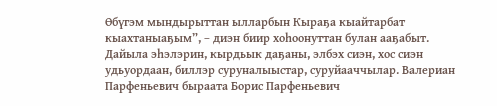Өбүгэм мындырыттан ылларбын Кыраҕа кыайтарбат кыахтаныаҕым”, – диэн биир хоһоонуттан булан ааҕабыт. Дайыла эһэлэрин, кырдьык даҕаны, элбэх сиэн, хос сиэн удьуордаан, биллэр суруналыыстар, суруйааччылар. Валериан Парфеньевич быраата Борис Парфеньевич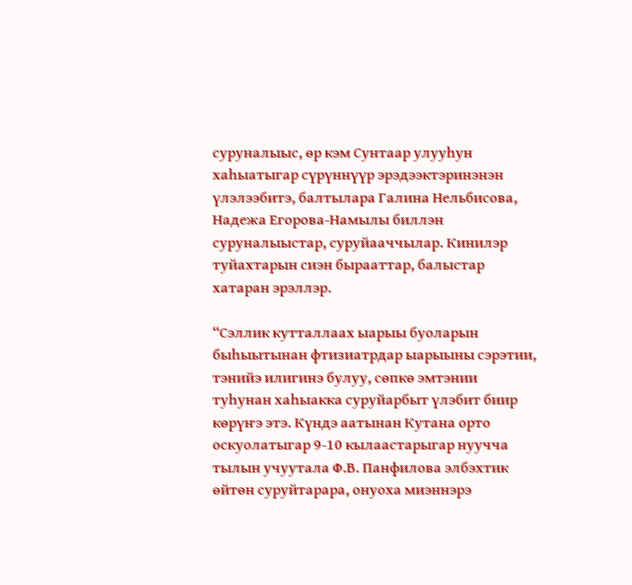суруналыыс, өр кэм Сунтаар улууһун хаһыатыгар сүрүннүүр эрэдээктэринэнэн үлэлээбитэ, балтылара Галина Нельбисова, Надежа Егорова-Намылы биллэн суруналыыстар, суруйааччылар. Кинилэр туйахтарын сиэн бырааттар, балыстар хатаран эрэллэр.

“Сэллик кутталлаах ыарыы буоларын быһыытынан фтизиатрдар ыарыыны сэрэтии, тэнийэ илигинэ булуу, сөпкө эмтэнии туһунан хаһыакка суруйарбыт үлэбит биир көрүҥэ этэ. Күндэ аатынан Кутана орто оскуолатыгар 9-10 кылаастарыгар нуучча тылын учуутала Ф.В. Панфилова элбэхтик өйтөн суруйтарара, онуоха миэннэрэ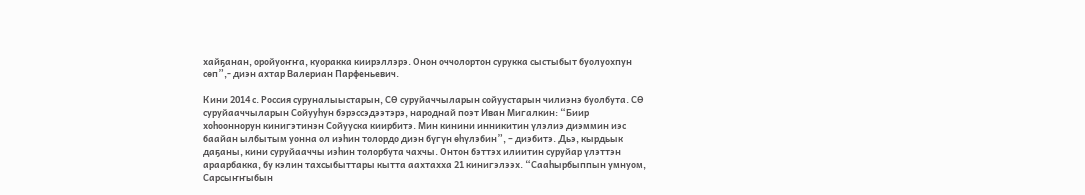хайҕанан, оройуоҥҥа, куоракка киирэллэрэ. Онон оччолортон сурукка сыстыбыт буолуохпун сөп”,- диэн ахтар Валериан Парфеньевич.

Кини 2014 с. Россия суруналыыстарын, СӨ суруйаччыларын сойуустарын чилиэнэ буолбута. СӨ суруйааччыларын Сойууһун бэрэссэдээтэрэ, народнай поэт Иван Мигалкин: “Биир хоһооннорун кинигэтинэн Сойууска киирбитэ. Мин кинини инникитин үлэлиэ диэммин иэс баайан ылбытым уонна ол иэһин толордо диэн бүгүн өһүлэбин”, – диэбитэ. Дьэ, кырдьык даҕаны, кини суруйааччы иэһин толорбута чахчы. Онтон бэттэх илиитин суруйар үлэттэн араарбакка, бу кэлин тахсыбыттары кытта аахтахха 21 кинигэлээх. “Сааһырбыппын умнуом, Сарсыҥҥыбын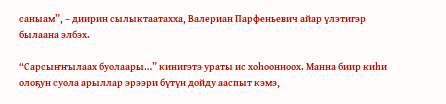саныам”, – диирин сылыктаатахха, Валериан Парфеньевич айар үлэтигэр былаана элбэх.

“Сарсыҥҥылаах буолаары…” кинигэтэ ураты ис хоһоонноох. Манна биир киһи олоҕун суола арыллар эрээри бүтүн дойду ааспыт кэмэ,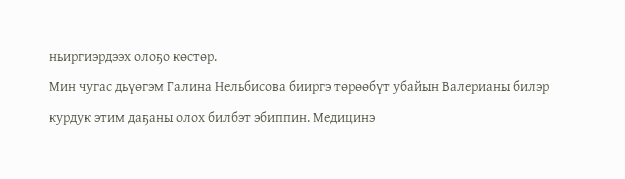ньиргиэрдээх олоҕо көстөр.
Мин чугас дьүөгэм Галина Нельбисова бииргэ төрөөбүт убайын Валерианы билэр курдук этим даҕаны олох билбэт эбиппин. Медицинэ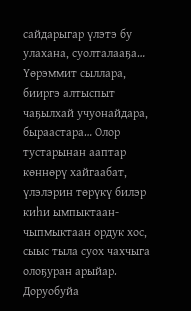сайдарыгар үлэтэ бу улахана, суолталааҕа… Үөрэммит сыллара, бииргэ алтыспыт чаҕылхай учуонайдара, быраастара… Олор тустарынан ааптар көннөрү хайгаабат, үлэлэрин төрүкү билэр киһи ымпыктаан-чыпмыктаан ордук хос, сыыс тыла суох чахчыга олоҕуран арыйар. Доруобуйа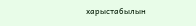харыстабылын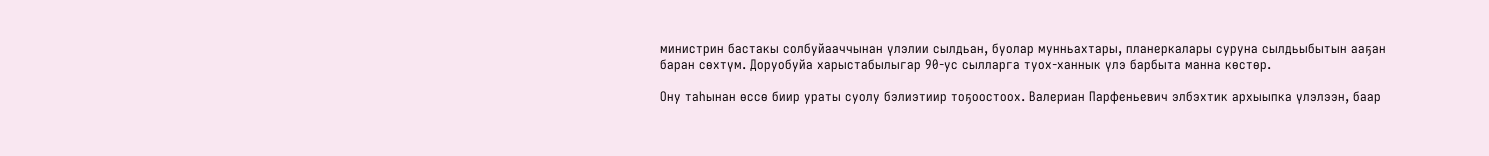министрин бастакы солбуйааччынан үлэлии сылдьан, буолар мунньахтары, планеркалары суруна сылдьыбытын ааҕан баран сөхтүм. Доруобуйа харыстабылыгар 90-ус сылларга туох-ханнык үлэ барбыта манна көстөр.

Ону таһынан өссө биир ураты суолу бэлиэтиир тоҕоостоох. Валериан Парфеньевич элбэхтик архыыпка үлэлээн, баар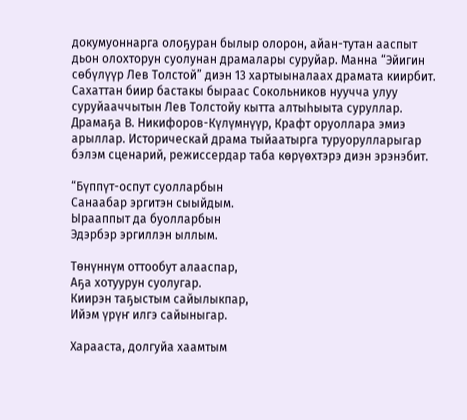докумуоннарга олоҕуран былыр олорон, айан-тутан ааспыт дьон олохторун суолунан драмалары суруйар. Манна “Эйигин сөбүлүүр Лев Толстой” диэн 13 хартыыналаах драмата киирбит. Сахаттан биир бастакы быраас Сокольников нуучча улуу суруйааччытын Лев Толстойу кытта алтыһыыта суруллар. Драмаҕа В. Никифоров-Күлүмнүүр, Крафт оруоллара эмиэ арыллар. Историческай драма тыйаатырга туруорулларыгар бэлэм сценарий, режиссердар таба көрүөхтэрэ диэн эрэнэбит.

“Бүппүт-оспут суолларбын
Санаабар эргитэн сыыйдым.
Ырааппыт да буолларбын
Эдэрбэр эргиллэн ыллым.

Төнүннүм оттообут алааспар,
Аҕа хотуурун суолугар.
Киирэн таҕыстым сайылыкпар,
Ийэм үрүҥ илгэ сайыныгар.

Харааста, долгуйа хаамтым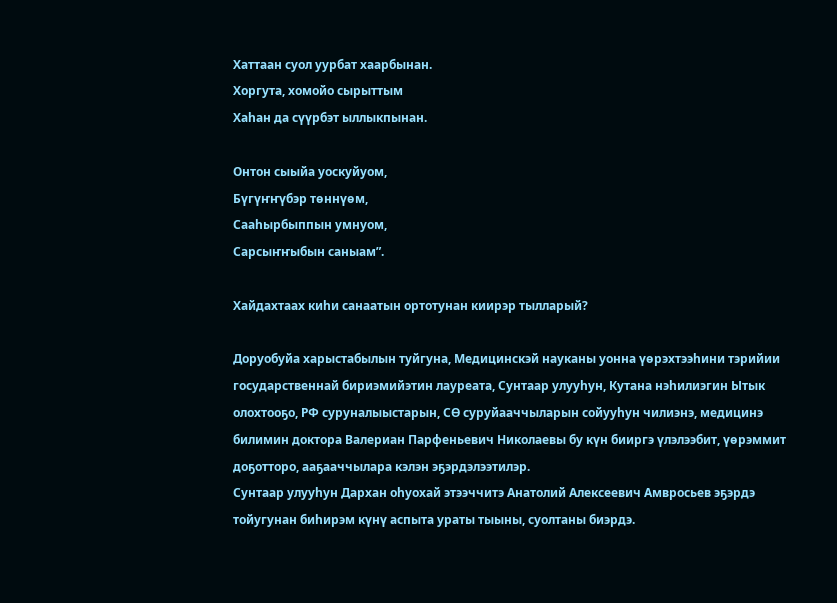Хаттаан суол уурбат хаарбынан.
Хоргута, хомойо сырыттым
Хаһан да сүүрбэт ыллыкпынан.

Онтон сыыйа уоскуйуом,
Бүгүҥҥүбэр төннүөм,
Сааһырбыппын умнуом,
Сарсыҥҥыбын саныам”.

Хайдахтаах киһи санаатын ортотунан киирэр тылларый?

Доруобуйа харыстабылын туйгуна, Медицинскэй науканы уонна үөрэхтээһини тэрийии государственнай бириэмийэтин лауреата, Сунтаар улууһун, Кутана нэһилиэгин Ытык олохтооҕо, РФ суруналыыстарын, СӨ суруйааччыларын сойууһун чилиэнэ, медицинэ билимин доктора Валериан Парфеньевич Николаевы бу күн бииргэ үлэлээбит, үөрэммит доҕотторо, ааҕааччылара кэлэн эҕэрдэлээтилэр.
Сунтаар улууһун Дархан оһуохай этээччитэ Анатолий Алексеевич Амвросьев эҕэрдэ тойугунан биһирэм күнү аспыта ураты тыыны, суолтаны биэрдэ.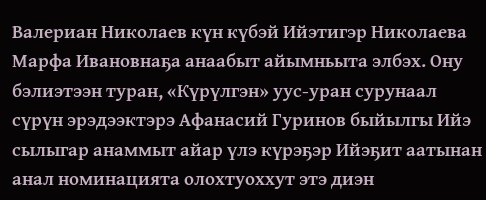Валериан Николаев күн күбэй Ийэтигэр Николаева Марфа Ивановнаҕа анаабыт айымньыта элбэх. Ону бэлиэтээн туран, «Күрүлгэн» уус-уран сурунаал сүрүн эрэдээктэрэ Афанасий Гуринов быйылгы Ийэ сылыгар анаммыт айар үлэ күрэҕэр Ийэҕит аатынан анал номинацията олохтуоххут этэ диэн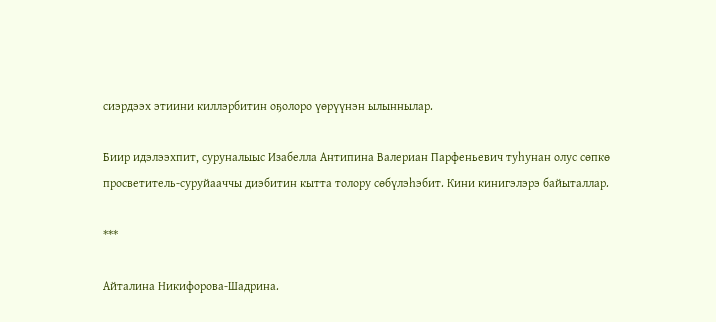сиэрдээх этиини киллэрбитин оҕолоро үөрүүнэн ылыннылар.

Биир идэлээхпит, суруналыыс Изабелла Антипина Валериан Парфеньевич туһунан олус сөпкө просветитель-суруйааччы диэбитин кытта толору сөбүлэһэбит. Кини кинигэлэрэ байыталлар.

***

Айталина Никифорова-Шадрина.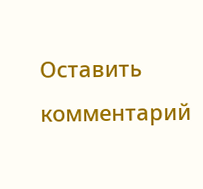Оставить комментарий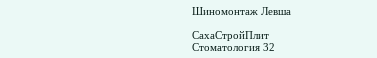Шиномонтаж Левша

СахаСтройПлит
Cтоматология 32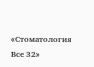«Стоматология Все 32»